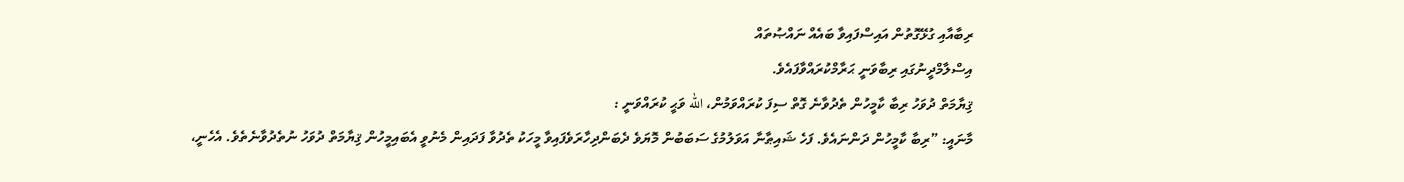ރިބާއާއި ގުޅޭގޮތުން އައިސްފައިވާ ބައެއް ނައްޞުތައް
އިސްލާމްދީނުގައި ރިބާވަނީ ޙަރާމްކުރައްވާފައެވެ.
ޤިޔާމަތް ދުވަހު ރިބާ ކާމީހުން ތެދުވާނެ ގޮތް ސިފަ ކުރައްވަމުން، الله ވަޙީ ކުރައްވަނީ :
މާނައީ: ”ރިބާ ކާމީހުން ދަންނައެވެ. ފަހެ ޝައިޠާނާ އަވަލުމުގެ ސަބަބުން މޮޔަވެ ދެބަންދިހާރަވެފައިވާ މީހަކު ތެދުވާ ފަދައިން މެނުވީ އެބައިމީހުން ޤިޔާމަތް ދުވަހު ނުތެދުވާނެތެވެ. އެހެނީ،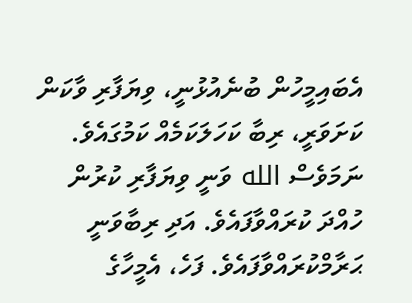އެބައިމީހުން ބުނެއުޅުނީ، ވިޔަފާރި ވާކަން ކަށަވަރީ، ރިބާ ކަހަލަކަމެއް ކަމުގައެވެ. ނަމަވެސް الله ވަނީ ވިޔަފާރި ކުރުން ހުއްދަ ކުރައްވާފައެވެ. އަދި ރިބާވަނީ ޙަރާމްކުރައްވާފައެވެ. ފަހެ، އެމީހާގެ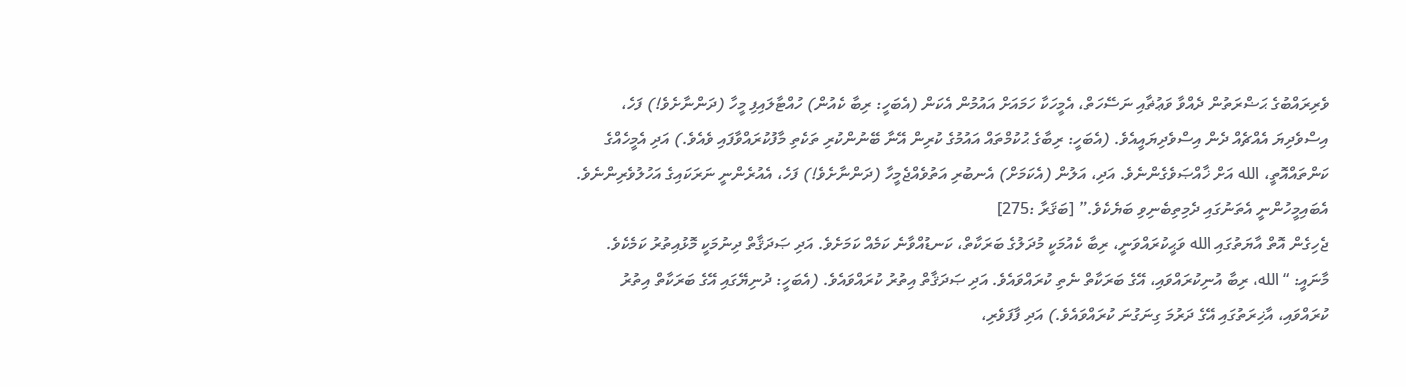ވެރިރައްބުގެ ޙަޟްރަތުން ދެއްވާ ވަޢުޡާއި ނަސޭހަތް، އެމީހަކާ ހަމައަށް އައުމުން އެކަން (އެބަހީ: ރިބާ ކެއުން) ހުއްޓާލައިފި މީހާ (ދަންނާށެވެ!) ފަހެ، އިސްވެދިޔަ އެއްޗެއް ދެން އިސްވެދިޔައީއެވެ. (އެބަހީ: ރިބާގެ ޙުކުމްތައް އައުމުގެ ކުރިން އޭނާ ބޭނުންކުރި ތަކެތި މާފުކުރައްވާފައި ވެއެވެ.) އަދި އެމީހެއްގެ ކަންތައްއޮތީ، الله އަށް ޚާއްޞަވެގެންނެވެ. އަދި، އަލުން (އެކަމަށް) އެނބުރި އަތުވެއްޖެމީހާ (ދަންނާށެވެ!) ފަހެ، އެއުރެންނީ ނަރަކައިގެ އަހުލުވެރިންނެވެ. އެބައިމީހުންނީ އެތަނުގައި ދެމިތިބެނިވި ބަޔެކެވެ.” [ބަޤަރާ :275]
ޖެހިގެން އޮތް އާޔަތުގައި الله ވަޙީކުރައްވަނީ، ރިބާ ކެއުމަކީ މުދަލުގެ ބަރަކާތް، ކަނޑުއްވާނެ ކަމެއް ކަމަށެވެ. އަދި ޞަދަޤާތް ދިނުމަކީ މޮޅުއިތުރު ކަމެކެވެ.
މާނައީ: “الله، ރިބާ އުނިކުރައްވައި، އޭގެ ބަރަކާތް ނެތި ކުރައްވައެވެ. އަދި ޞަދަޤާތް އިތުރު ކުރައްވައެވެ. (އެބަހީ: ދުނިޔޭގައި އޭގެ ބަރަކާތް އިތުރު ކުރައްވައި، އާޚިރަތުގައި އޭގެ ދަރުމަ ގިނަގުނަ ކުރައްވައެވެ.) އަދި ފާފަވެރި،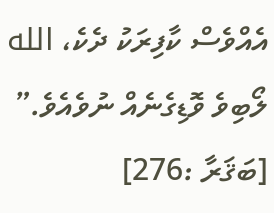އެއްވެސް ކާފިރަކު ދެކެ، الله ލޯބިވެ ވޮޑިގެނެއް ނުވެއެވެ.” [ބަޤަރާ :276]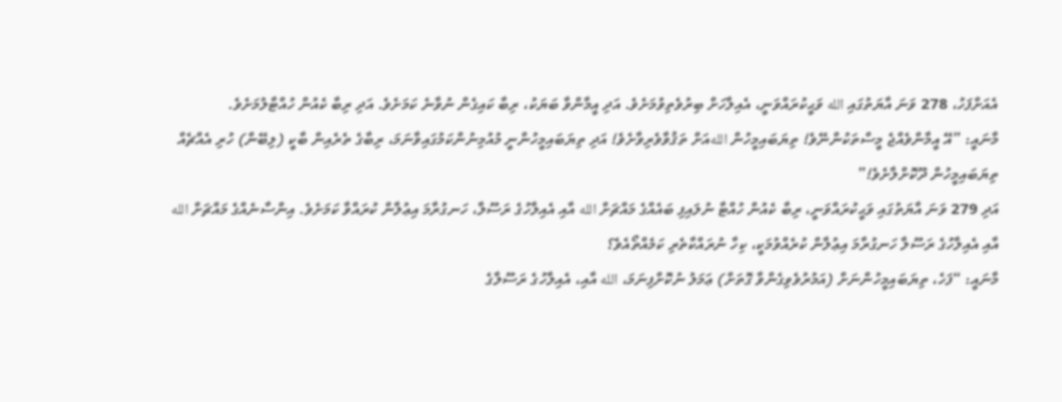އެއަށްފަހު، 278 ވަނަ އާޔަތުގައި الله ވަޙީކުރައްވަނީ، އެއިލާހަށް ބިރުވެތިވުމަށެވެ. އަދި އީމާންވާ ބަޔަކު، ރިބާ ކައިގެން ނުވާނެ ކަމަށެވެ. އަދި ރިބާ ކެއުން ހުއްޓާލުމަށެވެ.
މާނައީ: ”އޭ އީމާންވެއްޖެ މީސްތަކުންނޭވެ! ތިޔަބައިމީހުން اللهއަށް ތަޤުވާވެރިވާށެވެ! އަދި ތިޔަބައިމީހުންނީ މުއުމިނުންކަމުގައިވާނަމަ، ރިބާގެ ތެރެއިން ބާކީ (ލިބޭން) ހުރި އެއްޗެއް ތިޔަބައިމީހުން ދޫކޮށްލާށެވެ!”
އަދި 279 ވަނަ އާޔަތުގައި ވަޙީކުރައްވަނީ، ރިބާ ކެއުން ހުއްޓާ ނުލައިފި ބައެއްގެ މައްޗަށް الله އާއި އެއިލާހުގެ ރަސޫލާ، ހަނގުރާމަ އިޢުލާން ކުރައްވާ ކަމަށެވެ. އިންސާނެއްގެ މައްޗަށް الله އާއި އެއިލާހުގެ ރަސޫލާ ހަނގުރާމަ އިޢުލާން ކުރެއްވުމަކީ، ކިހާ ނުރައްކާތެރި ކަމެއްތޯއެވެ؟
މާނައީ: “ފަހެ، ތިޔަބައިމީހުންނަށް (އަމުރުވެވިގެންވާ ގޮތަށް) ޢަމަލު ނުކޮށްފިނަމަ، الله އާއި، އެއިލާހުގެ ރަސޫލާގެ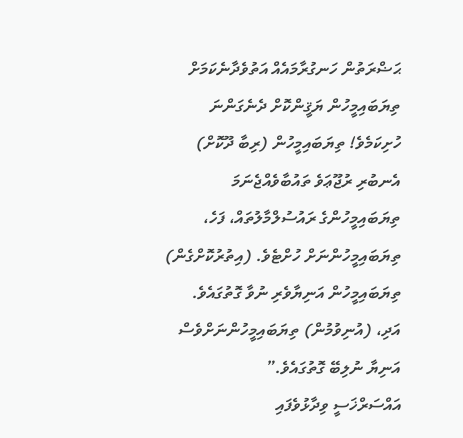ޙަޟްރަތުން ހަނގުރާމައެއް އަތުވެދާނެކަމަށް ތިޔަބައިމީހުން ޔަޤީންކޮށް ދެނެގަންނަ ހުށިކަމެވެ! ތިޔަބައިމީހުން (ރިބާ ދޫކޮށް) އެނބުރި ރުޖޫޢަވެ ތައުބާވެއްޖެނަމަ ތިޔަބައިމީހުންގެ ރައުސުލްމާލުތައް، ފަހެ، ތިޔަބައިމީހުންނަށް ހުށްޓެވެ. (އިތުރުކޮށްގެން) ތިޔަބައިމީހުން އަނިޔާވެރި ނުވާ ގޮތުގައެވެ. އަދި، (އުނިވުމުން) ތިޔަބައިމީހުންނަށްވެސް އަނިޔާ ނުލިބޭ ގޮތުގައެވެ.”
އައްސަރްޚަސީ ވިދާޅުވެފައި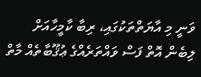ވަނީ މި އާޔަތްތަކުގައި، ރިބާ ކާމީހާއަށް ލިބެން އޮތް ފަސް ވައްތަރެއްގެ ޢުޤޫބާތެއް މާތް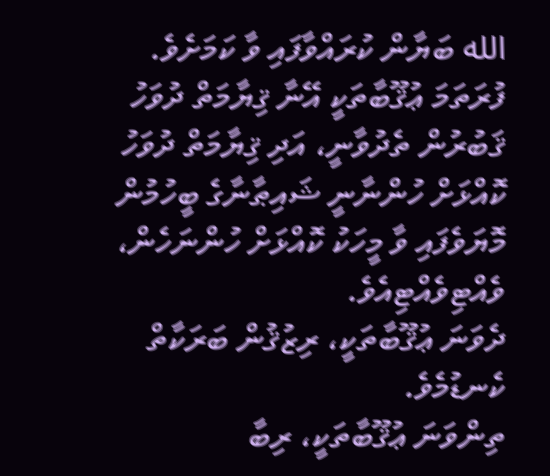الله ބަޔާން ކުރައްވާފައި ވާ ކަމަށެވެ.
ފުރަތަމަ ޢުޤޫބާތަކީ އޭނާ ޤިޔާމަތް ދުވަހު ޤަބުރުން ތެދުވާނީ، އަދި ޤިޔާމަތް ދުވަހު ކޮއްޅަށް ހުންނާނީ ޝައިޠާނާގެ ބީހުމުން މޮޔަވެފައި ވާ މީހަކު ކޮއްޅަށް ހުންނަހެން، ވެއްޓިވެއްޓިއެވެ.
ދެވަނަ ޢުޤޫބާތަކީ، ރިޒުޤުން ބަރަކާތް ކެނޑުމެވެ.
ތިންވަނަ ޢުޤޫބާތަކީ، ރިބާ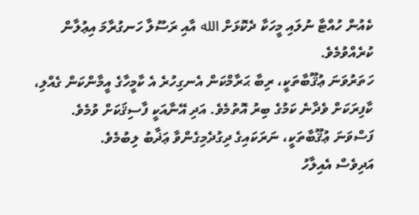ކެއުން ހުއްޓާ ނުލައި މީހަކާ ދެކޮޅަށް الله އާއި ރަސޫލާ ހަނގުރާމަ އިޢުލާން ކުރެއްވުމެވެ.
ހަތަރުވަނަ ޢުޤޫބާތަކީ، ރިބާ ޙަރާމްކަން އެނގިހުރެ އެ ކާމީހާގެ އީމާންކަން ގެއްލި، ކާފިރަކަށް ވެދާނެ ކަމުގެ ބިރު އޮތުމެވެ. އަދި އޭނާއަކީ ފާސިޤަކަށް ވުމެވެ.
ފަސްވަނަ ޢުޤޫބާތަކީ، ނަރަކައިގެ ދިގުދެމިގެންވާ ޢަޛާބު ލިބުމެވެ.
އަދިވެސް އެއިލާހު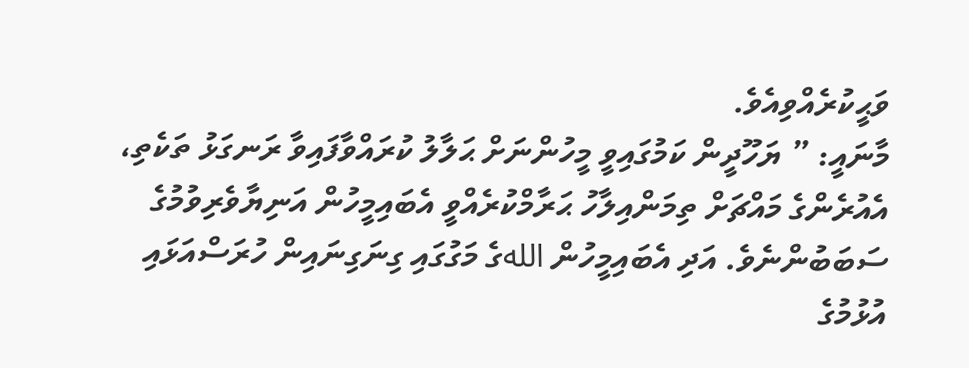ވަޙީކުރެއްވިއެވެ.
މާނައީ: ” ޔަހޫދީން ކަމުގައިވީ މީހުންނަށް ޙަލާލު ކުރައްވާފައިވާ ރަނގަޅު ތަކެތި، އެއުރެންގެ މައްޗަށް ތިމަންއިލާހު ޙަރާމްކުރެއްވީ އެބައިމީހުން އަނިޔާވެރިވުމުގެ ސަބަބުންނެވެ. އަދި އެބައިމީހުން اللهގެ މަގުގައި ގިނަގިނައިން ހުރަސްއަޅައި އުޅުމުގެ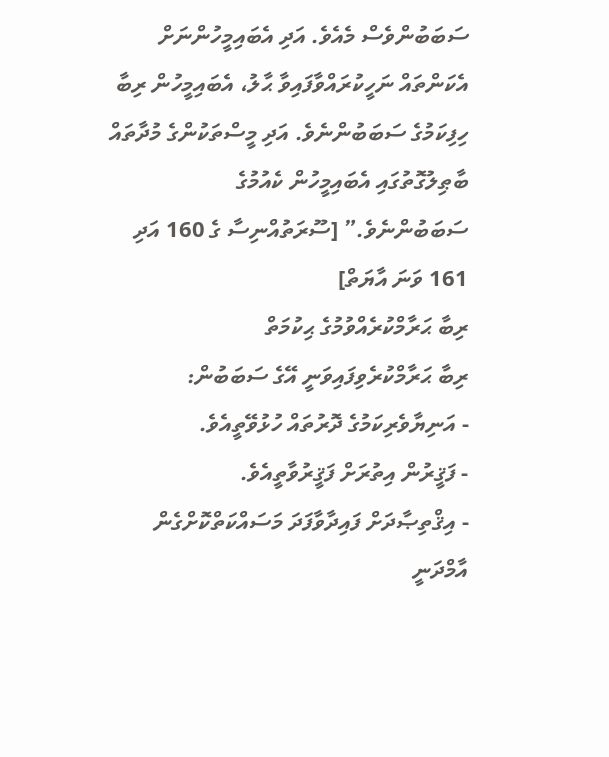ސަބަބުންވެސް މެއެވެ. އަދި އެބައިމީހުންނަށް އެކަންތައް ނަހީކުރައްވާފައިވާ ޙާލު، އެބައިމީހުން ރިބާ ހިފިކަމުގެ ސަބަބުންނެވެ. އަދި މީސްތަކުންގެ މުދާތައް ބާޠިލުގޮތުގައި އެބައިމީހުން ކެއުމުގެ ސަބަބުންނެވެ.” [ސޫރަތުއްނިސާ ގެ 160 އަދި 161 ވަނަ އާޔަތް]
ރިބާ ޙަރާމްކުރެއްވުމުގެ ޙިކުމަތް
ރިބާ ޙަރާމްކުރެވިފައިވަނީ އޭގެ ސަބަބުން:
- އަނިޔާވެރިކަމުގެ ދޮރުތައް ހުޅުވޭތީއެވެ.
- ފަޤީރުން އިތުރަށް ފަޤީރުވާތީއެވެ.
- އިޤްތިޞާދަށް ފައިދާވާފަދަ މަސައްކަތްކޮށްގެން އާމްދަނީ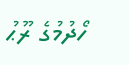ހޯދުމުގެ ރޫޙު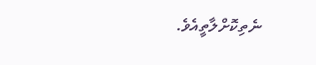ނެތިކޮށްލާތީއެވެ.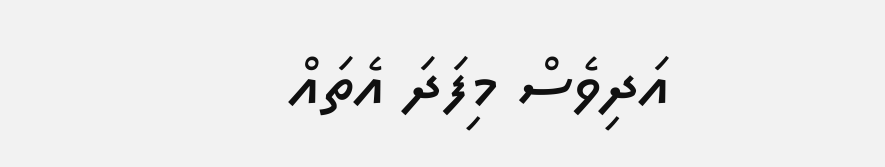އަދިވެސް މިފަދަ އެތައް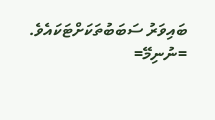ބައިވަރު ސަބަބުތަކަށްޓަކައެވެ.
=ނުނިމޭ=